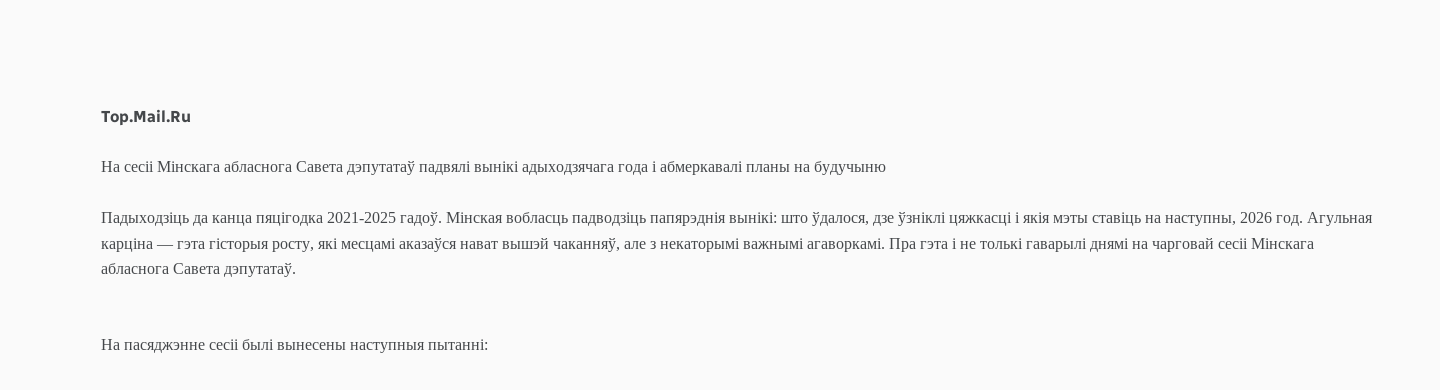Top.Mail.Ru

На сесіі Мінскага абласнога Савета дэпутатаў падвялі вынікі адыходзячага года і абмеркавалі планы на будучыню

Падыходзіць да канца пяцігодка 2021-2025 гадоў. Мінская вобласць падводзіць папярэднія вынікі: што ўдалося, дзе ўзніклі цяжкасці і якія мэты ставіць на наступны, 2026 год. Агульная карціна — гэта гісторыя росту, які месцамі аказаўся нават вышэй чаканняў, але з некаторымі важнымі агаворкамі. Пра гэта і не толькі гаварылі днямі на чарговай сесіі Мінскага абласнога Савета дэпутатаў.


На пасяджэнне сесіі былі вынесены наступныя пытанні: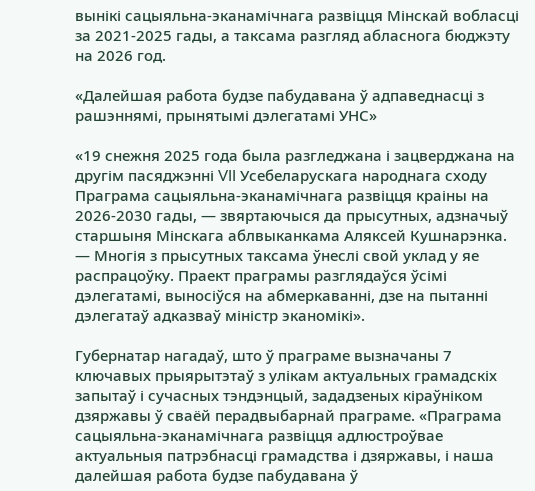вынікі сацыяльна-эканамічнага развіцця Мінскай вобласці за 2021-2025 гады, а таксама разгляд абласнога бюджэту на 2026 год.

«Далейшая работа будзе пабудавана ў адпаведнасці з рашэннямі, прынятымі дэлегатамі УНС»

«19 снежня 2025 года была разгледжана і зацверджана на другім пасяджэнні VII Усебеларускага народнага сходу Праграма сацыяльна-эканамічнага развіцця краіны на 2026-2030 гады, — звяртаючыся да прысутных, адзначыў старшыня Мінскага аблвыканкама Аляксей Кушнарэнка. — Многія з прысутных таксама ўнеслі свой уклад у яе распрацоўку. Праект праграмы разглядаўся ўсімі дэлегатамі, выносіўся на абмеркаванні, дзе на пытанні дэлегатаў адказваў міністр эканомікі».

Губернатар нагадаў, што ў праграме вызначаны 7 ключавых прыярытэтаў з улікам актуальных грамадскіх запытаў і сучасных тэндэнцый, зададзеных кіраўніком дзяржавы ў сваёй перадвыбарнай праграме. «Праграма сацыяльна-эканамічнага развіцця адлюстроўвае актуальныя патрэбнасці грамадства і дзяржавы, і наша далейшая работа будзе пабудавана ў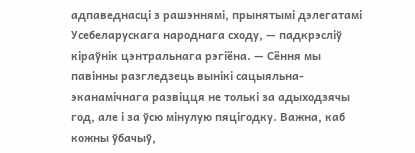адпаведнасці з рашэннямі, прынятымі дэлегатамі Усебеларускага народнага сходу, — падкрэсліў кіраўнік цэнтральнага рэгіёна. — Сёння мы павінны разгледзець вынікі сацыяльна-эканамічнага развіцця не толькі за адыходзячы год, але і за ўсю мінулую пяцігодку. Важна, каб кожны ўбачыў,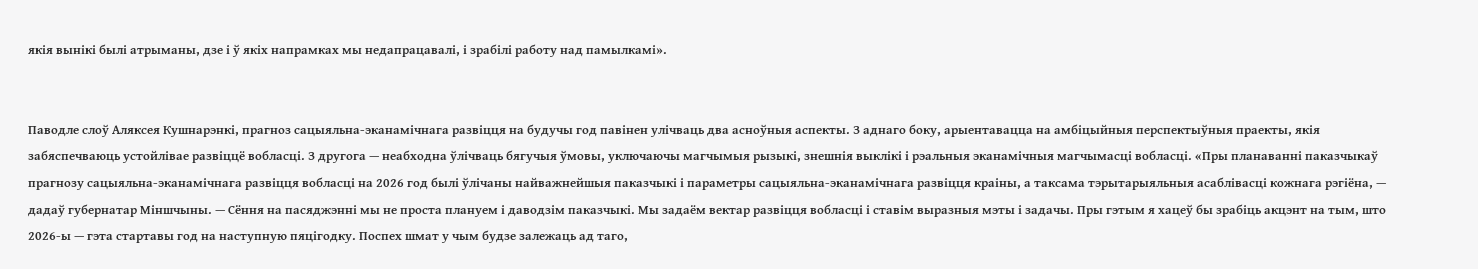якія вынікі былі атрыманы, дзе і ў якіх напрамках мы недапрацавалі, і зрабілі работу над памылкамі».


Паводле слоў Аляксея Кушнарэнкі, прагноз сацыяльна-эканамічнага развіцця на будучы год павінен улічваць два асноўныя аспекты. З аднаго боку, арыентавацца на амбіцыйныя перспектыўныя праекты, якія забяспечваюць устойлівае развіццё вобласці. З другога — неабходна ўлічваць бягучыя ўмовы, уключаючы магчымыя рызыкі, знешнія выклікі і рэальныя эканамічныя магчымасці вобласці. «Пры планаванні паказчыкаў прагнозу сацыяльна-эканамічнага развіцця вобласці на 2026 год былі ўлічаны найважнейшыя паказчыкі і параметры сацыяльна-эканамічнага развіцця краіны, а таксама тэрытарыяльныя асаблівасці кожнага рэгіёна, — дадаў губернатар Міншчыны. — Сёння на пасяджэнні мы не проста плануем і даводзім паказчыкі. Мы задаём вектар развіцця вобласці і ставім выразныя мэты і задачы. Пры гэтым я хацеў бы зрабіць акцэнт на тым, што 2026-ы — гэта стартавы год на наступную пяцігодку. Поспех шмат у чым будзе залежаць ад таго,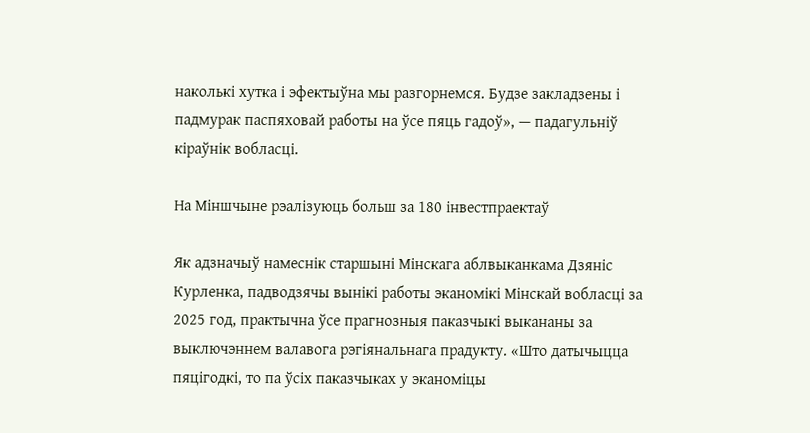наколькі хутка і эфектыўна мы разгорнемся. Будзе закладзены і падмурак паспяховай работы на ўсе пяць гадоў», — падагульніў кіраўнік вобласці.

На Міншчыне рэалізуюць больш за 180 інвестпраектаў

Як адзначыў намеснік старшыні Мінскага аблвыканкама Дзяніс Курленка, падводзячы вынікі работы эканомікі Мінскай вобласці за 2025 год, практычна ўсе прагнозныя паказчыкі выкананы за выключэннем валавога рэгіянальнага прадукту. «Што датычыцца пяцігодкі, то па ўсіх паказчыках у эканоміцы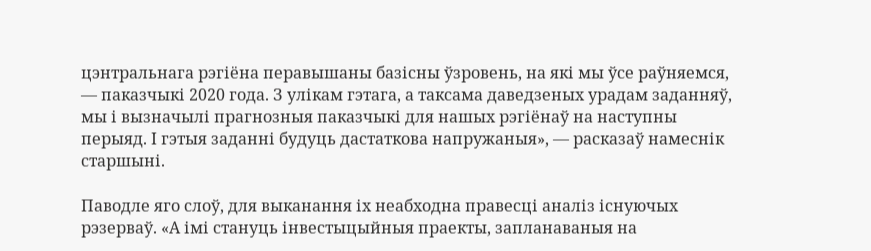цэнтральнага рэгіёна перавышаны базісны ўзровень, на які мы ўсе раўняемся, — паказчыкі 2020 года. З улікам гэтага, а таксама даведзеных урадам заданняў, мы і вызначылі прагнозныя паказчыкі для нашых рэгіёнаў на наступны перыяд. І гэтыя заданні будуць дастаткова напружаныя», — расказаў намеснік старшыні.

Паводле яго слоў, для выканання іх неабходна правесці аналіз існуючых рэзерваў. «А імі стануць інвестыцыйныя праекты, запланаваныя на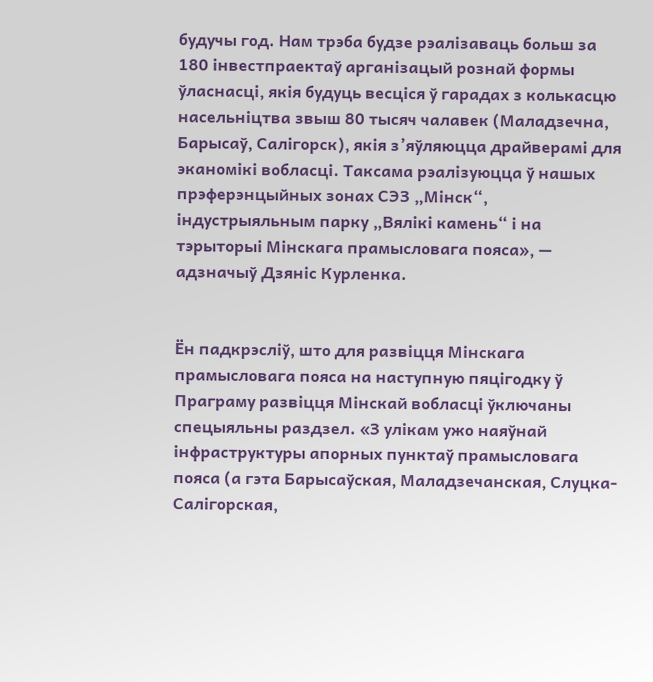будучы год. Нам трэба будзе рэалізаваць больш за 180 інвестпраектаў арганізацый рознай формы ўласнасці, якія будуць весціся ў гарадах з колькасцю насельніцтва звыш 80 тысяч чалавек (Маладзечна, Барысаў, Салігорск), якія з’яўляюцца драйверамі для эканомікі вобласці. Таксама рэалізуюцца ў нашых прэферэнцыйных зонах СЭЗ „Мінск“, індустрыяльным парку „Вялікі камень“ і на тэрыторыі Мінскага прамысловага пояса», — адзначыў Дзяніс Курленка.


Ён падкрэсліў, што для развіцця Мінскага прамысловага пояса на наступную пяцігодку ў Праграму развіцця Мінскай вобласці ўключаны спецыяльны раздзел. «З улікам ужо наяўнай інфраструктуры апорных пунктаў прамысловага пояса (а гэта Барысаўская, Маладзечанская, Слуцка-Салігорская,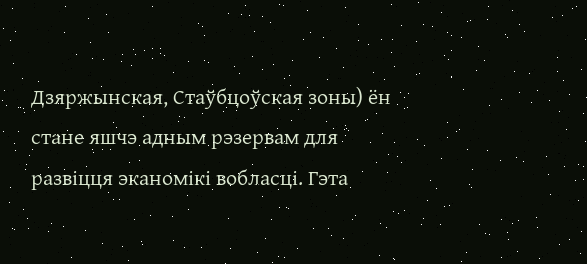Дзяржынская, Стаўбцоўская зоны) ён стане яшчэ адным рэзервам для развіцця эканомікі вобласці. Гэта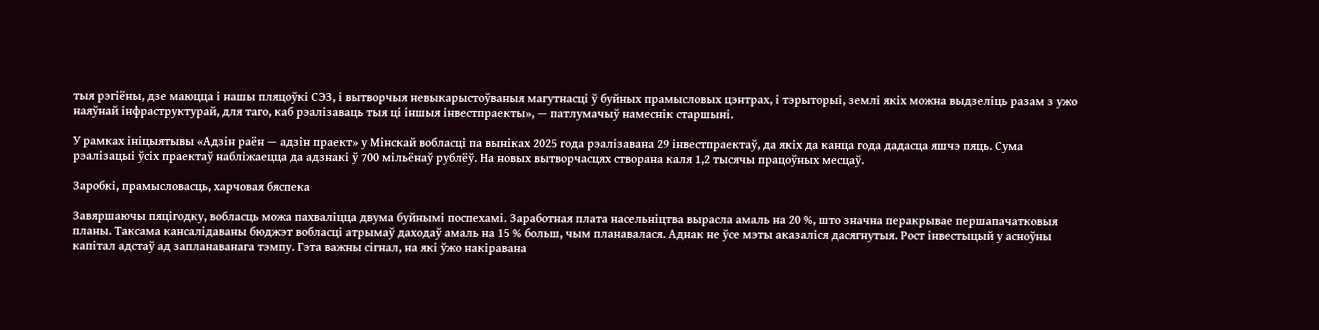тыя рэгіёны, дзе маюцца і нашы пляцоўкі СЭЗ, і вытворчыя невыкарыстоўваныя магутнасці ў буйных прамысловых цэнтрах, і тэрыторыі, землі якіх можна выдзеліць разам з ужо наяўнай інфраструктурай, для таго, каб рэалізаваць тыя ці іншыя інвестпраекты», — патлумачыў намеснік старшыні.

У рамках ініцыятывы «Адзін раён — адзін праект» у Мінскай вобласці па выніках 2025 года рэалізавана 29 інвестпраектаў, да якіх да канца года дадасца яшчэ пяць. Сума рэалізацыі ўсіх праектаў набліжаецца да адзнакі ў 700 мільёнаў рублёў. На новых вытворчасцях створана каля 1,2 тысячы працоўных месцаў.

Заробкі, прамысловасць, харчовая бяспека

Завяршаючы пяцігодку, вобласць можа пахваліцца двума буйнымі поспехамі. Заработная плата насельніцтва вырасла амаль на 20 %, што значна перакрывае першапачатковыя планы. Таксама кансалідаваны бюджэт вобласці атрымаў даходаў амаль на 15 % больш, чым планавалася. Аднак не ўсе мэты аказаліся дасягнутыя. Рост інвестыцый у асноўны капітал адстаў ад запланаванага тэмпу. Гэта важны сігнал, на які ўжо накіравана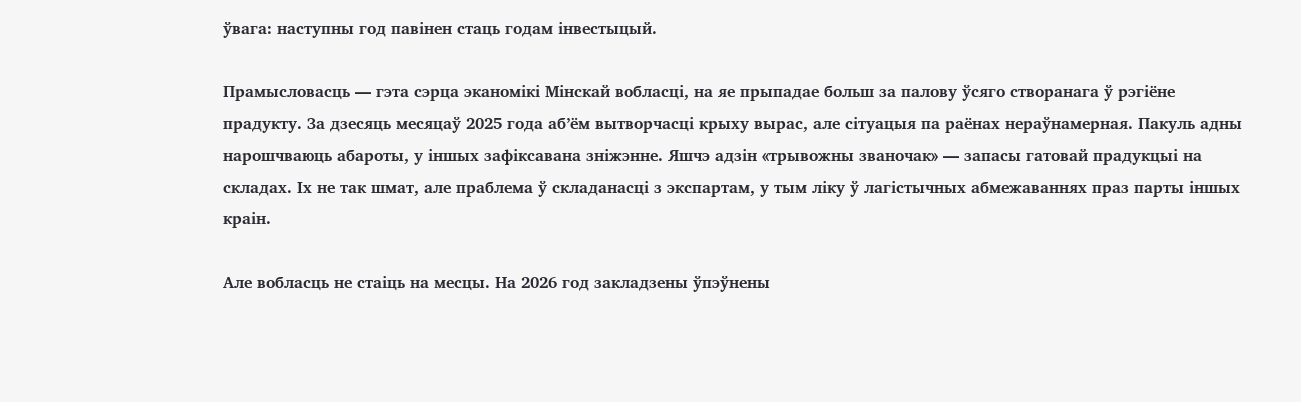ўвага: наступны год павінен стаць годам інвестыцый.

Прамысловасць — гэта сэрца эканомікі Мінскай вобласці, на яе прыпадае больш за палову ўсяго створанага ў рэгіёне прадукту. За дзесяць месяцаў 2025 года аб’ём вытворчасці крыху вырас, але сітуацыя па раёнах нераўнамерная. Пакуль адны нарошчваюць абароты, у іншых зафіксавана зніжэнне. Яшчэ адзін «трывожны званочак» — запасы гатовай прадукцыі на складах. Іх не так шмат, але праблема ў складанасці з экспартам, у тым ліку ў лагістычных абмежаваннях праз парты іншых краін.

Але вобласць не стаіць на месцы. На 2026 год закладзены ўпэўнены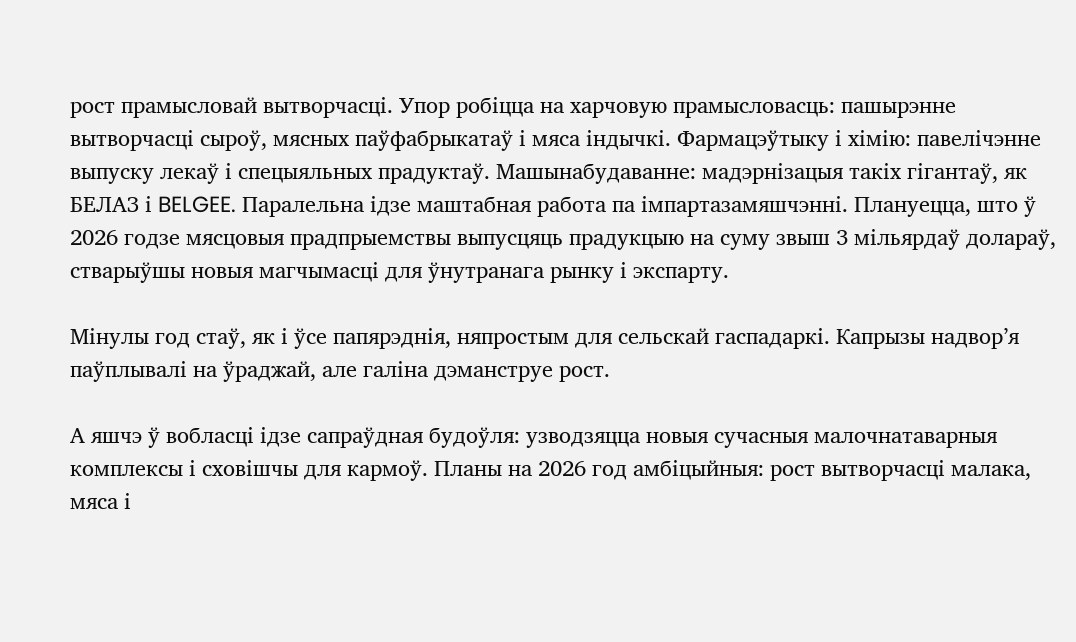рост прамысловай вытворчасці. Упор робіцца на харчовую прамысловасць: пашырэнне вытворчасці сыроў, мясных паўфабрыкатаў і мяса індычкі. Фармацэўтыку і хімію: павелічэнне выпуску лекаў і спецыяльных прадуктаў. Машынабудаванне: мадэрнізацыя такіх гігантаў, як БЕЛАЗ і BELGEE. Паралельна ідзе маштабная работа па імпартазамяшчэнні. Плануецца, што ў 2026 годзе мясцовыя прадпрыемствы выпусцяць прадукцыю на суму звыш 3 мільярдаў долараў, стварыўшы новыя магчымасці для ўнутранага рынку і экспарту.

Мінулы год стаў, як і ўсе папярэднія, няпростым для сельскай гаспадаркі. Капрызы надвор’я паўплывалі на ўраджай, але галіна дэманструе рост.

А яшчэ ў вобласці ідзе сапраўдная будоўля: узводзяцца новыя сучасныя малочнатаварныя комплексы і сховішчы для кармоў. Планы на 2026 год амбіцыйныя: рост вытворчасці малака, мяса і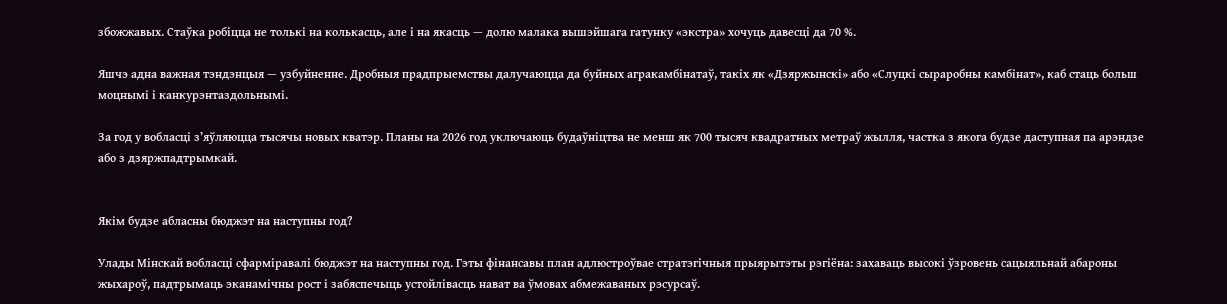збожжавых. Стаўка робіцца не толькі на колькасць, але і на якасць — долю малака вышэйшага гатунку «экстра» хочуць давесці да 70 %.

Яшчэ адна важная тэндэнцыя — узбуйненне. Дробныя прадпрыемствы далучаюцца да буйных агракамбінатаў, такіх як «Дзяржынскі» або «Слуцкі сыраробны камбінат», каб стаць больш моцнымі і канкурэнтаздольнымі.

За год у вобласці з’яўляюцца тысячы новых кватэр. Планы на 2026 год уключаюць будаўніцтва не менш як 700 тысяч квадратных метраў жылля, частка з якога будзе даступная па арэндзе або з дзяржпадтрымкай.


Якім будзе абласны бюджэт на наступны год?

Улады Мінскай вобласці сфарміравалі бюджэт на наступны год. Гэты фінансавы план адлюстроўвае стратэгічныя прыярытэты рэгіёна: захаваць высокі ўзровень сацыяльнай абароны жыхароў, падтрымаць эканамічны рост і забяспечыць устойлівасць нават ва ўмовах абмежаваных рэсурсаў.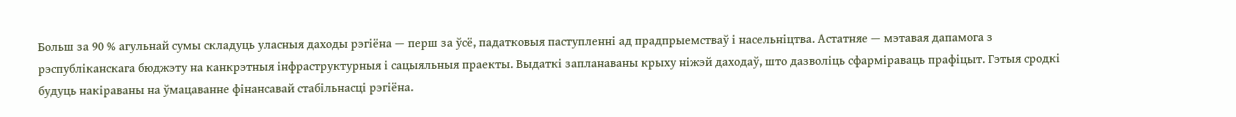Больш за 90 % агульнай сумы складуць уласныя даходы рэгіёна — перш за ўсё, падатковыя паступленні ад прадпрыемстваў і насельніцтва. Астатняе — мэтавая дапамога з рэспубліканскага бюджэту на канкрэтныя інфраструктурныя і сацыяльныя праекты. Выдаткі запланаваны крыху ніжэй даходаў, што дазволіць сфарміраваць прафіцыт. Гэтыя сродкі будуць накіраваны на ўмацаванне фінансавай стабільнасці рэгіёна.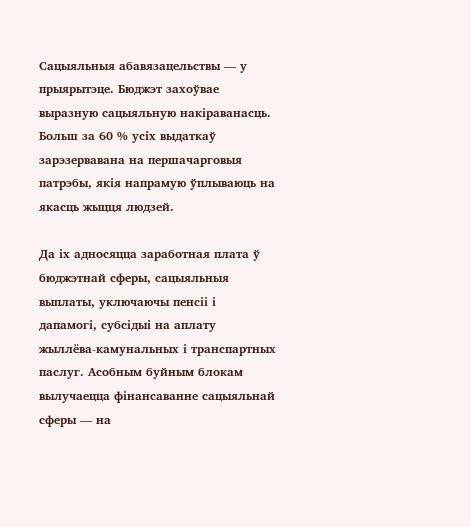Сацыяльныя абавязацельствы — у прыярытэце. Бюджэт захоўвае выразную сацыяльную накіраванасць. Больш за 60 % усіх выдаткаў зарэзервавана на першачарговыя патрэбы, якія напрамую ўплываюць на якасць жыцця людзей.

Да іх адносяцца заработная плата ў бюджэтнай сферы, сацыяльныя выплаты, уключаючы пенсіі і дапамогі, субсідыі на аплату жыллёва-камунальных і транспартных паслуг. Асобным буйным блокам вылучаецца фінансаванне сацыяльнай сферы — на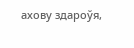ахову здароўя,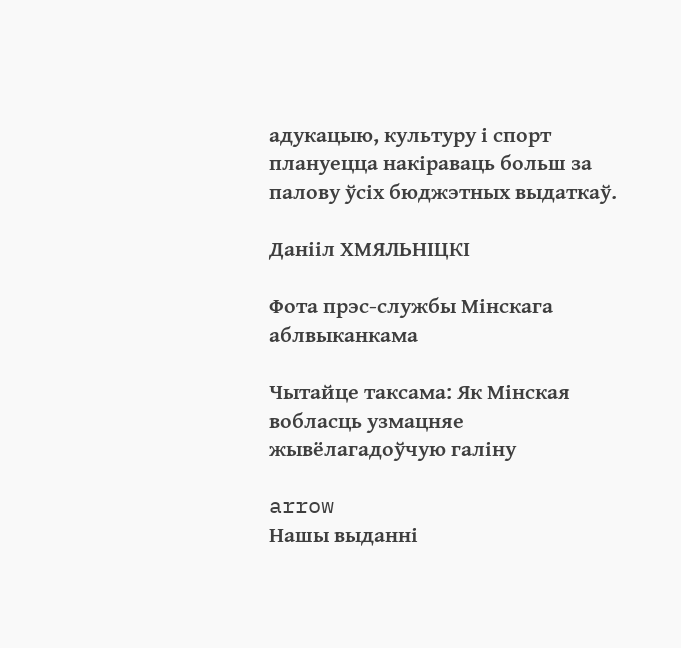адукацыю, культуру і спорт плануецца накіраваць больш за палову ўсіх бюджэтных выдаткаў.

Данііл ХМЯЛЬНІЦКІ

Фота прэс-службы Мінскага аблвыканкама

Чытайце таксама: Як Мінская вобласць узмацняе жывёлагадоўчую галіну

arrow
Нашы выданні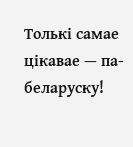Толькі самае цікавае — па-беларуску!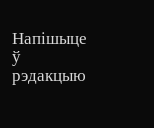Напішыце ў рэдакцыю